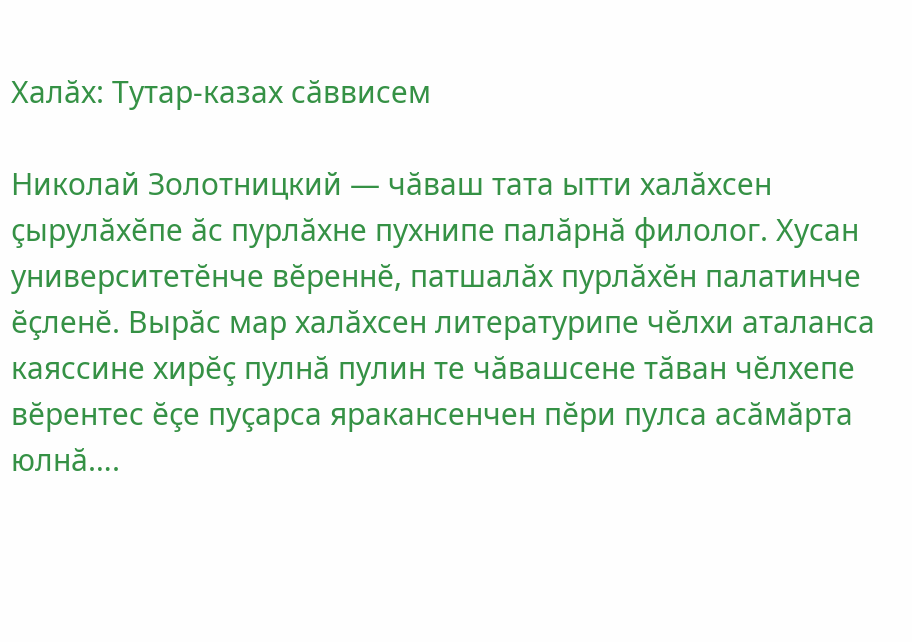Халăх: Тутар-казах сăввисем

Николай Золотницкий — чăваш тата ытти халăхсен çырулăхĕпе ăс пурлăхне пухнипе палăрнă филолог. Хусан университетĕнче вĕреннĕ, патшалăх пурлăхĕн палатинче ĕçленĕ. Вырăс мар халăхсен литературипе чĕлхи аталанса каяссине хирĕç пулнă пулин те чăвашсене тăван чĕлхепе вĕрентес ĕçе пуçарса яракансенчен пĕри пулса асăмăрта юлнă….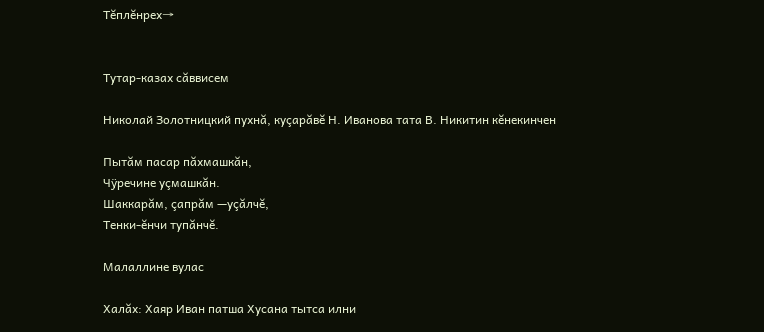Тĕплĕнрех→


Тутар-казах сăввисем

Николай Золотницкий пухнă, куçарăвĕ Н. Иванова тата В. Никитин кĕнекинчен

Пытăм пасар пăхмашкăн,
Чÿречине уçмашкăн.
Шаккарăм, çапрăм —уçăлчĕ,
Тенки-ĕнчи тупăнчĕ.

Малаллине вулас

Халăх: Хаяр Иван патша Хусана тытса илни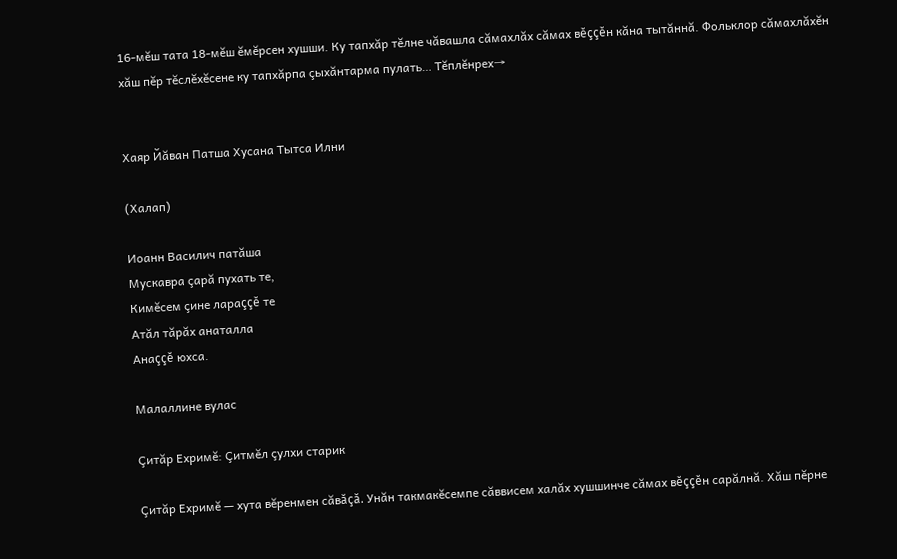16-мĕш тата 18-мĕш ĕмĕрсен хушши. Ку тапхăр тĕлне чăвашла сăмахлăх сăмах вĕççĕн кăна тытăннă. Фольклор сăмахлăхĕн хăш пĕр тĕслĕхĕсене ку тапхăрпа çыхăнтарма пулать… Тĕплĕнрех→


Хаяр Йăван Патша Хусана Тытса Илни

(Халап)

Иоанн Василич патăша
Мускавра çарă пухать те,
Кимĕсем çине лараççĕ те
Атăл тăрăх анаталла
Анаççĕ юхса.

Малаллине вулас

Çитăр Ехримĕ: Çитмĕл çулхи старик

Çитăр Ехримĕ — хутa вĕренмен сăвăçă. Унăн такмакĕсемпе сăввисем халăх хушшинче сăмах вĕççĕн сарăлнă. Хăш пĕрне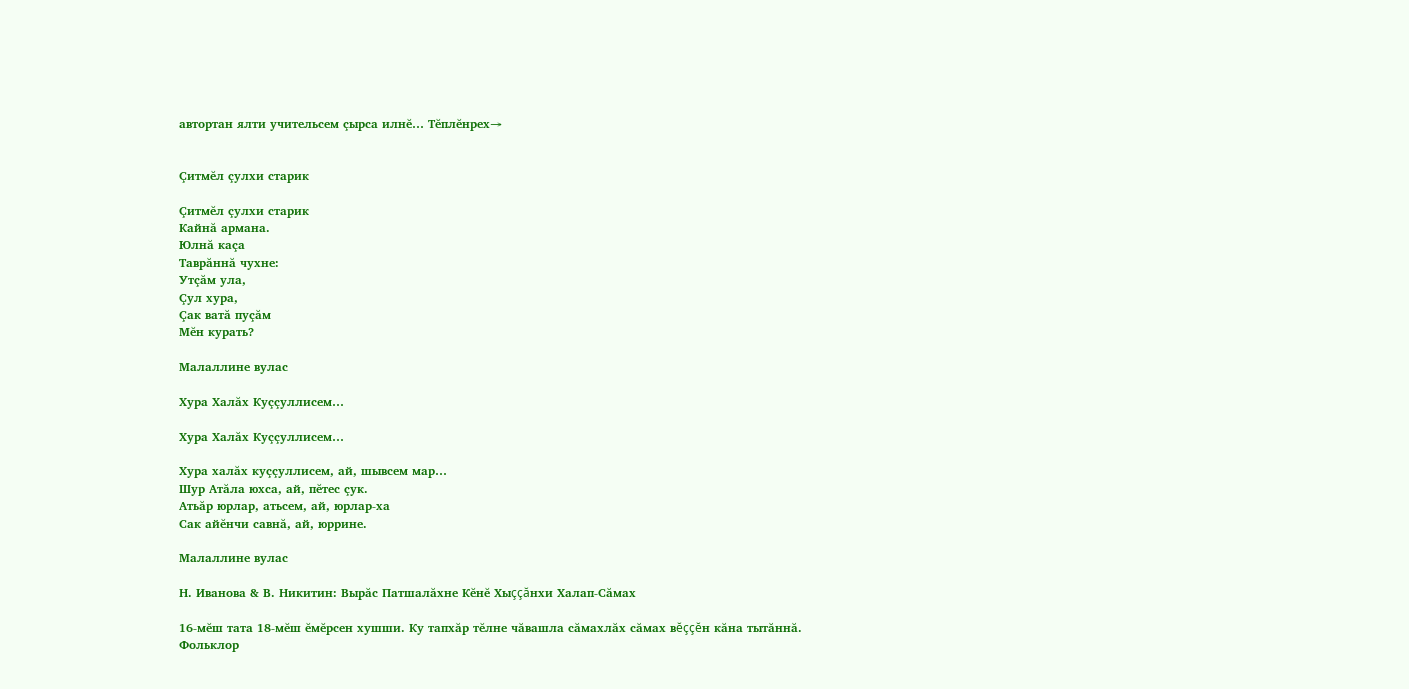автортан ялти учительсем çырса илнĕ… Тĕплĕнрех→


Çитмĕл çулхи старик

Çитмĕл çулхи старик
Кайнă армана.
Юлнă каçа
Таврăннă чухне:
Утçăм ула,
Çул хура,
Çак ватă пуçăм
Мĕн курать?

Малаллине вулас

Хура Халăх Куççуллисем…

Хура Халăх Куççуллисем…

Хура халăх куççуллисем, ай, шывсем мар…
Шур Атăла юхса, ай, пĕтес çук.
Атьăр юрлар, атьсем, ай, юрлар-ха
Сак айĕнчи савнă, ай, юррине.

Малаллине вулас

Н. Иванова & В. Никитин: Вырăс Патшалăхне Кĕнĕ Хыççăнхи Халап-Сăмах

16-мĕш тата 18-мĕш ĕмĕрсен хушши. Ку тапхăр тĕлне чăвашла сăмахлăх сăмах вĕççĕн кăна тытăннă. Фольклор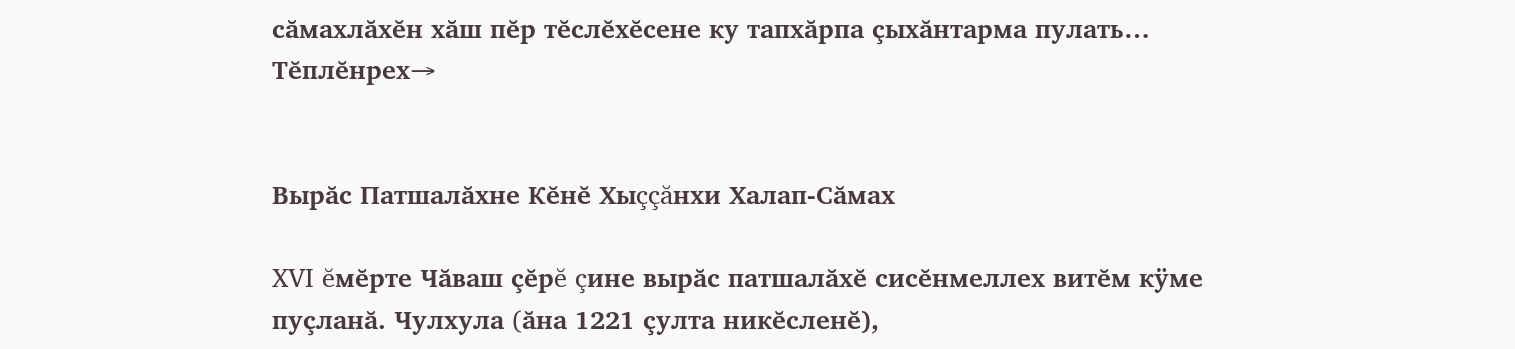сăмахлăхĕн хăш пĕр тĕслĕхĕсене ку тапхăрпа çыхăнтарма пулать… Тĕплĕнрех→


Вырăс Патшалăхне Кĕнĕ Хыççăнхи Халап-Сăмах

XVI ĕмĕрте Чăваш çĕрĕ çине вырăс патшалăхĕ сисĕнмеллех витĕм кÿме пуçланă. Чулхула (ăна 1221 çулта никĕсленĕ),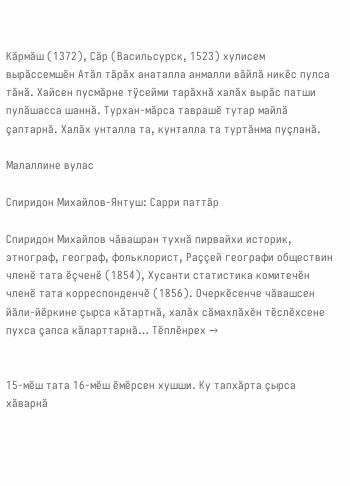Кăрмăш (1372), Сăр (Васильсурск, 1523) хулисем вырăссемшĕн Атăл тăрăх анаталла анмалли вăйлă никĕс пулса тăнă. Хайсен пусмăрне тÿсейми тарăхнă халăх вырăс патши пулăшасса шаннă. Турхан-мăрса таврашĕ тутар майлă çаптарнă. Халăх унталла та, кунталла та туртăнма пуçланă.

Малаллине вулас

Спиридон Михайлов-Янтуш: Сарри паттăр

Спиридон Михайлов чăвашран тухнă пирвайхи историк, этнограф, географ, фольклорист, Раççей географи обществин членĕ тата ĕçченĕ (1854), Хусанти статистика комитечĕн членĕ тата корреспонденчĕ (1856). Очеркĕсенче чăвашсен йăли-йĕркине çырса кăтартнă, халăх сăмахлăхĕн тĕслĕхсене пухса çапса кăларттарнă… Тĕплĕнрех →


15-мĕш тата 16-мĕш ĕмĕрсен хушши. Ку тапхăрта çырса хăварнă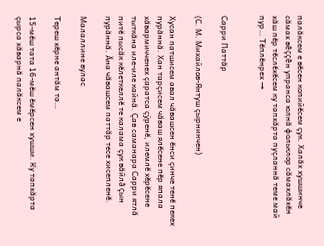палăксем е вĕсен копийĕсем çук. Халăх хушшинче сăмах вĕççĕн упранса юлнă фольклор сăмахлăхĕн хăш пĕр тĕслĕхĕсем ку тапхăрта пуçланнă теме май пур… Тĕплĕнрех →


Сарри Паттăр

(С. М. Михайлов-Янтуш çырнинчен)

Хусан патшисем авал чăвашсен ĕнси çинче тенĕ пекех пурăннă. Хан тарçисем чăваш ялĕсене пĕр япала хăвармичченех çаратса çÿренĕ, илемлĕ хĕрĕсене тыткăна иле-иле кайнă. Çав саманара Сарри ятлă питĕ пысăк кĕлеткеллĕ те калама çук вăйлă çын пурăннă. Ăна чăвашсем паттăр тесе хисепленĕ.

Малаллине вулас

Тереш хĕрне антăм та…

15-мĕш тата 16-мĕш ĕмĕрсен хушши. Ку тапхăрта çырса хăварнă палăксем е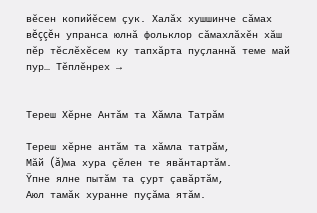вĕсен копийĕсем çук. Халăх хушшинче сăмах вĕççĕн упранса юлнă фольклор сăмахлăхĕн хăш пĕр тĕслĕхĕсем ку тапхăрта пуçланнă теме май пур… Тĕплĕнрех →


Тереш Хĕрне Антăм та Хăмла Татрăм

Тереш хĕрне антăм та хăмла татрăм,
Мăй (ă)ма хура çĕлен те явăнтартăм.
Ÿпне ялне пытăм та çурт çавăртăм,
Аюл тамăк хуранне пуçăма ятăм.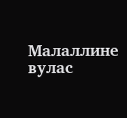Малаллине вулас